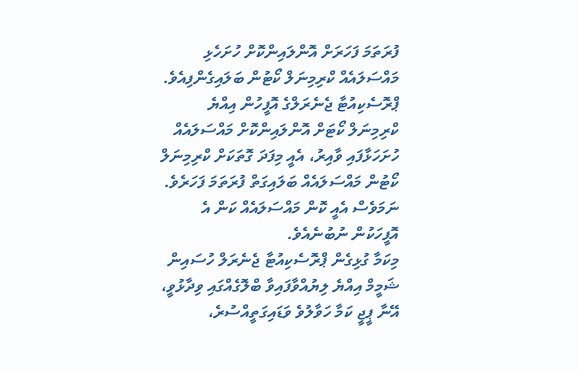ފުރަތަމަ ފަހަރަށް އޮންލައިންކޮށް ހުށަހެޅި މައްސަލައެއް ކްރިމިނަލް ކޯޓުން ބަލައިގެންފިއެވެ.
ޕްރޮސެކިއުޓާ ޖެނެރަލްގެ އޮފީހުން އިއްޔެ ކްރިމިނަލް ކޯޓަށް އޮންލައިންކޮށް މައްސަލައެއް ހުށަހަޅާފައި ވާއިރު، އެއީ މިފަދަ ގޮތަކަށް ކްރިމިނަލް ކޯޓުން މައްސަލައެއް ބަލައިގަތް ފުރަތަމަ ފަހަރެވެ. ނަމަވެސް އެއީ ކޮން މައްސަލައެއް ކަން އެ އޮފީހަކުން ނުބުނެއެވެ.
މިކަމާ ގުޅިގެން ޕްރޮސެކިއުޓާ ޖެނެރަލް ހުސައިން ޝަމީމް އިއްޔެ ލިޔުއްވާފައިވާ ބްލޮގެއްގައި ވިދާޅުވީ، އޭނާ ޕީޖީ ކަމާ ހަވާލުވެ ވަޑައިގަތީއްސުރެ،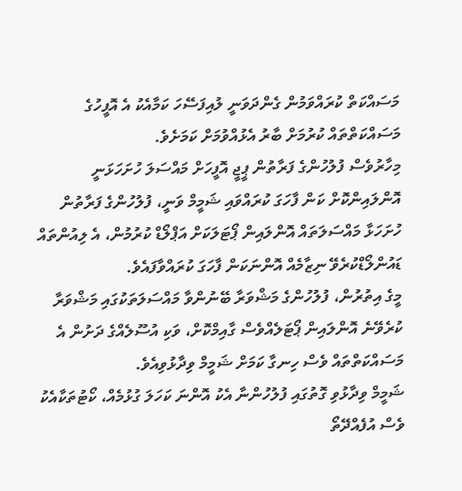މަސައްކަތް ކުރައްވަމުން ގެންދަވަނީ ލުއިފަސޭހަ ކަމާއެކު އެ އޮފީހުގެ މަސައްކަތްތައް ކުރުމަށް ބާރު އެޅުއްވުމަށް ކަމަށެވެ.
މިހާރުވެސް ފުލުހުންގެ ފަރާތުން ޕީޖީ އޮފީހަށް މައްސަލަ ހުށަހަޅަނީ އޮންލައިންކޮށް ކަން ފާހަގަ ކުރައްވައި ޝަމީމް ވަނީ، ފުލުހުންގެ ފަރާތުން ހުށަހަޅާ މައްސަލަތައް އޮންލައިން ޕޯޓަލަކަށް އަޕްލޯޑް ކުރުމުން، އެ ލިއުންތައް ޑައުންލޯޑްކުރެވޭ ނިޒާމެއް އޮންނަކަން ފާހަގަ ކުރައްވާފައެވެ.
މީގެ އިތުރުން، ފުލުހުންގެ މަޝްވަރާ ބޭނުންވާ މައްސަލަތަކުގައި މަޝްވަރާ ކުރެވޭނެ އޮންލައިން ޕޯޓަލެއްވެސް ގާއިމްކޮށް، ވަކި އުސޫލެއްގެ ދަށުން އެ މަސައްކަތްތައް ވެސް ހިނގާ ކަމަށް ޝަމީމް ވިދާޅުވިއެވެ.
ޝަމީމް ވިދާޅުވި ގޮތުގައި ފުލުހުންނާ އެކު އޮންނަ ކަހަލަ ގުޅުމެއް، ކޯޓުތަކާއެކު ވެސް އުފެއްދޭތޯ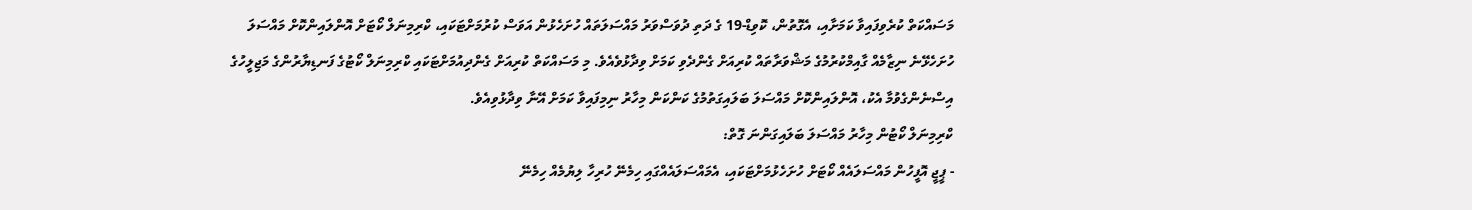މަސައްކަތް ކުރެވިފައިވާ ކަމަށާއި، އެގޮތުން، ކޮވިޑް-19 ގެ ދަތި ދުވަސްވަރު މައްސަލަތައް ހުށަހެޅުން އަވަސް ކުރުމަށްޓަކައި، ކްރިމިނަލް ކޯޓަށް އޮންލައިންކޮށް މައްސަލަ ހުށަހެޅޭނެ ނިޒާމެއް ގާއިމްކުރުމުގެ މަޝްވަރާތައް ކުރިއަށް ގެންދެވި ކަމަށް ވިދާޅުވެއެވެ. މި މަސައްކަތް ކުރިއަށް ގެންދިއުމަށްޓަކައި ކްރިމިނަލް ކޯޓުގެ ފަނޑިޔާރުންގެ މަޖިލީހުގެ އިސްނެންގެވުމާ އެކު، އޮންލައިންކޮށް މައްސަލަ ބަލައިގަތުމުގެ ކަންކަން މިހާރު ނިމިފައިވާ ކަމަށް އޭނާ ވިދާޅުވިއެވެ.
ކްރިމިނަލް ކޯޓުން މިހާރު މައްސަލަ ބަލައިގަންނަ ގޮތް:
- ޕީޖީ އޮފީހުން މައްސަލައެއް ކޯޓަށް ހުށަހެޅުމަށްޓަކައި، އެމައްސަލައެއްގައި ހިމެނޭ ހުރިހާ ލިޔުމެއް ހިމެނޭ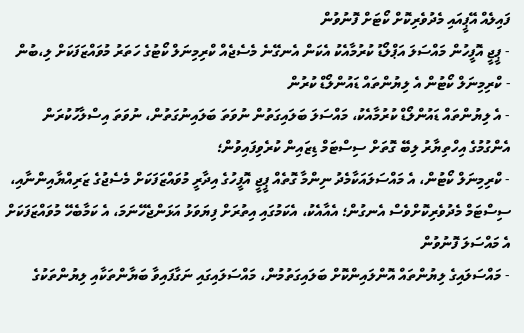ފައިލެއް އޭޕީއައި މެދުވެރިކޮށް ކޯޓަށް ފޮނުވުން
- ޕީޖީ އޮފީހުން މައްސަލަ އަޕްލޯޑު ކުރުމާއެކު އެކަން އެނގޭނެ މެސެޖެއް ކްރިމިނަލް ކޯޓުގެ ހަތަރު މުވައްޒަފަކަށް ލި،ބުން
- ކްރިމިނަލް ކޯޓުން އެ ލިޔުންތައް ޑައުންލޯޑް ކުރުން
- އެ ލިޔުންތައް ޑައުންލޯޑް ކުރުމާއެކު، މައްސަލަ ބަލައިގަތުން ނުވަތަ ބަލައިނުގަތުން، ނުވަތަ އިސްލާހުކުރަން އެންގުމުގެ އިހްތިޔާރު ލިބޭ ގޮތަށް ސިސްޓަމް ޑިޒައިން ކުރެވިފައިވުން؛
- ކްރިމިނަލް ކޯޓުން، އެ މައްސަލައަކާމެދު ނިންމާ ގޮތެއް ޕީޖީ އޮފީހުގެ އިދާރީ މުވައްޒަފަކަށް މެސެޖުގެ ޒަރިއްޔާއިންނާއި، ސިސްޓަމް މެދުވެރިކޮށްވެސް އެނގުން؛ އެއާއެކު، އެކަމުގައި އިތުރަށް ފިޔަވަޅު އަޅަންޖެހޭނަމަ، އެ ކަމާބެހޭ މުވައްޒަފަކަށް އެ މައްސަލަ ފޮނުވުން
- މައްސަލައިގެ ލިޔުންތައް އޮންލައިންކޮށް ބަލައިގަތުމުން، މައްސަލައިގައި ނަގާފައިވާ ބަޔާންތަކާއި ލިޔުންތަކުގެ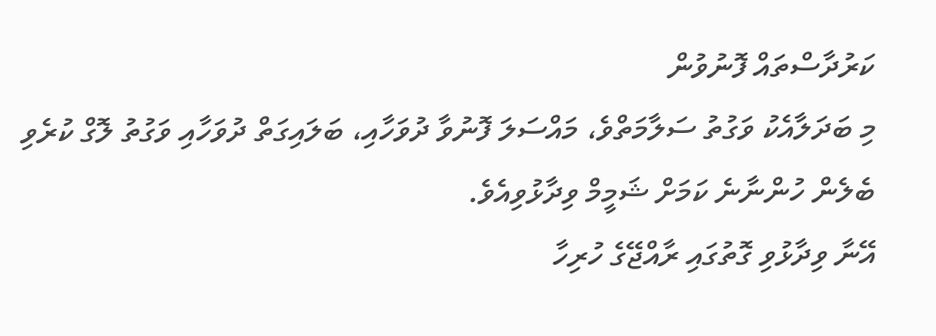ކަރުދާސްތައް ފޮނުވުން
މި ބަދަލާއެކު ވަގުތު ސަލާމަތްވެ، މައްސަލަ ފޮނުވާ ދުވަހާއި، ބަލައިގަތް ދުވަހާއި ވަގުތު ލޮގް ކުރެވި ބެލެން ހުންނާނެ ކަމަށް ޝަމީމް ވިދާޅުވިއެވެ.
އޭނާ ވިދާޅުވި ގޮތުގައި ރާއްޖޭގެ ހުރިހާ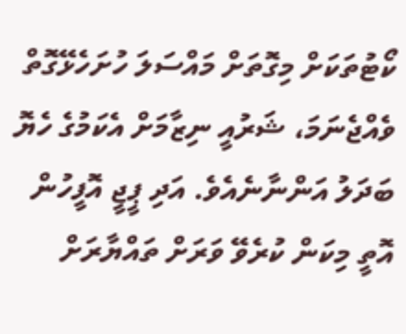ކޯޓުތަކަށް މިގޮތަށް މައްސަލަ ހުށަހެޅޭގޮތް ވެއްޖެނަމަ، ޝަރުއީ ނިޒާމަށް އެކަމުގެ ހެޔޮ ބަދަލު އަންނާނެއެވެ. އަދި ޕީޖީ އޮފީހުން އޮތީ މިކަން ކުރެވޭ ވަރަށް ތައްޔާރަށް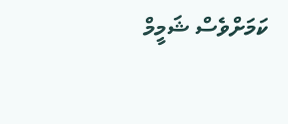ކަމަށްވެސް ޝަމީމް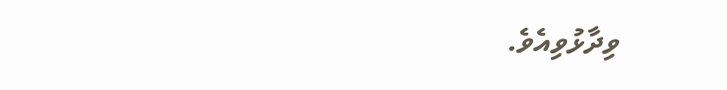ވިދާޅުވިއެވެ.